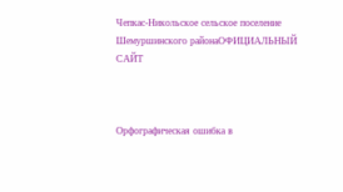Чепкас-Никольское сельское поселение Шемуршинского районаОФИЦИАЛЬНЫЙ САЙТ



Орфографическая ошибка в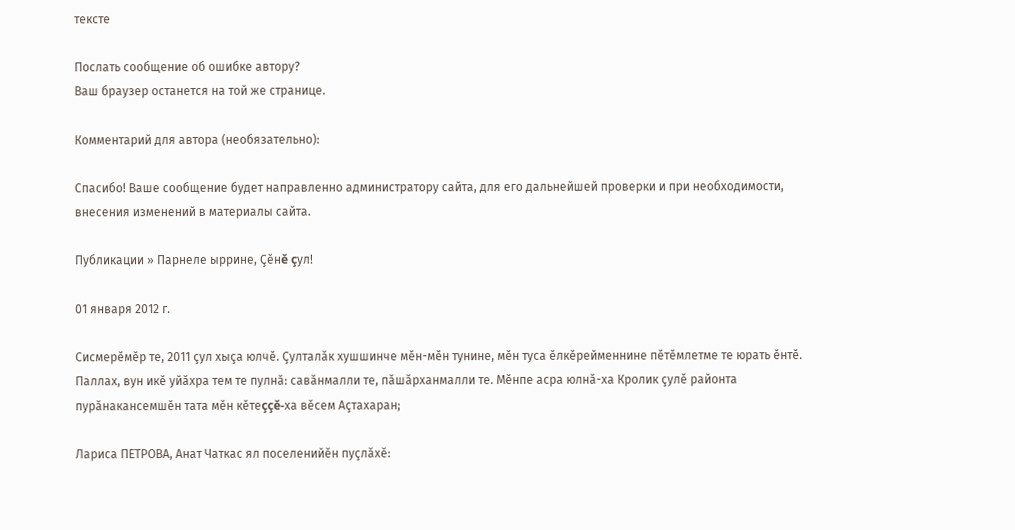тексте

Послать сообщение об ошибке автору?
Ваш браузер останется на той же странице.

Комментарий для автора (необязательно):

Спасибо! Ваше сообщение будет направленно администратору сайта, для его дальнейшей проверки и при необходимости, внесения изменений в материалы сайта.

Публикации » Парнеле ыррине, Çĕнĕ çул!

01 января 2012 г.

Сисмерĕмĕр те, 2011 çул хыçа юлчĕ. Çулталăк хушшинче мĕн-мĕн тунине, мĕн туса ĕлкĕрейменнине пĕтĕмлетме те юрать ĕнтĕ. Паллах, вун икĕ уйăхра тем те пулнă: савăнмалли те, пăшăрханмалли те. Мĕнпе асра юлнă-ха Кролик çулĕ районта пурăнакансемшĕн тата мĕн кĕтеççĕ-ха вĕсем Аçтахаран;

Лариса ПЕТРОВА, Анат Чаткас ял поселенийĕн пуçлăхĕ: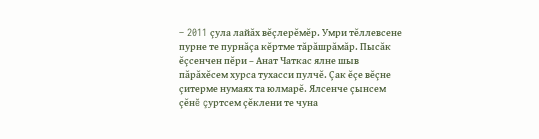– 2011 çула лайăх вĕçлерĕмĕр. Умри тĕллевсене пурне те пурнăçа кĕртме тăрăшрăмăр. Пысăк ĕçсенчен пĕри – Анат Чаткас ялне шыв пăрăхĕсем хурса тухасси пулчĕ. Çак ĕçе вĕçне çитерме нумаях та юлмарĕ. Ялсенче çынсем çĕнĕ çуртсем çĕклени те чуна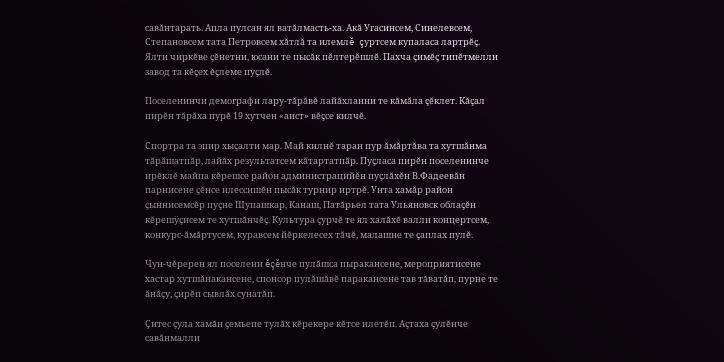савăнтарать. Апла пулсан ял ватăлмасть-ха. Акă Угасинсем, Синелевсем, Степановсем тата Петровсем хăтлă та илемлĕ çуртсем купаласа лартрĕç. Ялти чиркĕве çĕнетни, юсани те пысăк пĕлтерĕшлĕ. Пахча çимĕç типĕтмелли завод та кĕçех ĕçлеме пуçлĕ.

Поселенинчи демографи лару-тăрăвĕ лайăхланни те кăмăла çĕклет. Кăçал пирĕн тăрăха пурĕ 19 хутчен «аист» вĕçсе килчĕ.

Спортра та эпир хыçалти мар. Май килнĕ таран пур ăмăртăва та хутшăнма тăрăшатпăр, лайăх результатсем кăтартатпăр. Пуçласа пирĕн поселенинче ирĕклĕ майпа кĕрешсе район администрацийĕн пуçлăхĕн В.Фадеевăн парнисене çĕнсе илессишĕн пысăк турнир иртрĕ. Унта хамăр район çыннисемсĕр пуçне Шупашкар, Канаш, Патăрьел тата Ульяновск облаçĕн кĕрешÿçисем те хутшăнчĕç. Культура çурчĕ те ял халăхĕ валли концертсем, конкурс-ăмăртусем, куравсем йĕркелесех тăчĕ, малашне те çаплах пулĕ.

Чун-чĕререн ял поселени ĕçĕнче пулăшса пыракансене, мероприятисене хастар хутшăнакансене, спонсор пулăшăвĕ паракансене тав тăватăп, пурне те ăнăçу, çирĕп сывлăх сунатăп.

Çитес çула хамăн çемьепе тулăх кĕрекере кĕтсе илетĕп. Аçтаха çулĕнче савăнмалли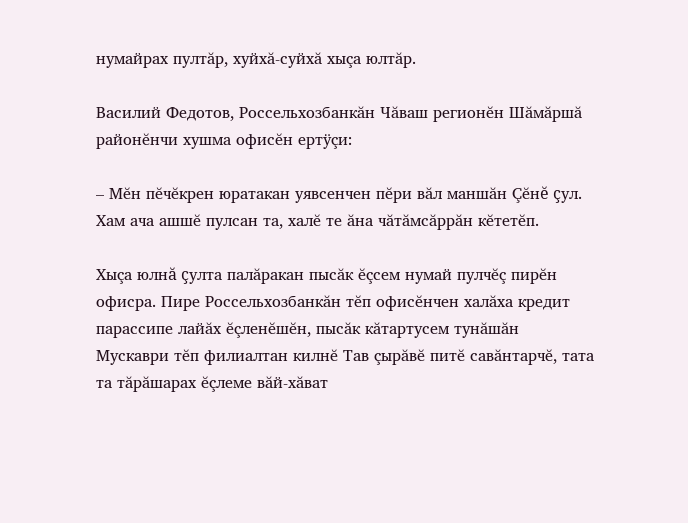нумайрах пултăр, хуйхă-суйхă хыçа юлтăр.

Василий Федотов, Россельхозбанкăн Чăваш регионĕн Шăмăршă районĕнчи хушма офисĕн ертÿçи:

– Мĕн пĕчĕкрен юратакан уявсенчен пĕри вăл маншăн Çĕнĕ çул. Хам ача ашшĕ пулсан та, халĕ те ăна чăтăмсăррăн кĕтетĕп.

Хыçа юлнă çулта палăракан пысăк ĕçсем нумай пулчĕç пирĕн офисра. Пире Россельхозбанкăн тĕп офисĕнчен халăха кредит парассипе лайăх ĕçленĕшĕн, пысăк кăтартусем тунăшăн Мускаври тĕп филиалтан килнĕ Тав çырăвĕ питĕ савăнтарчĕ, тата та тăрăшарах ĕçлеме вăй-хăват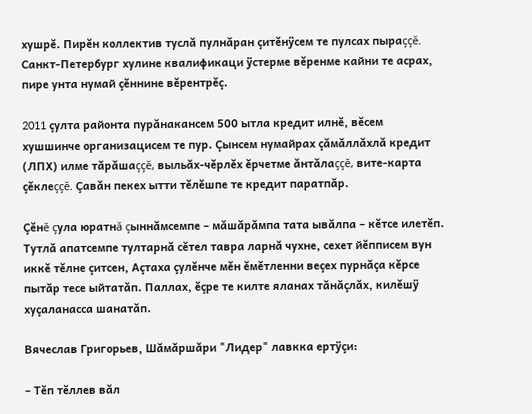хушрĕ. Пирĕн коллектив туслă пулнăран çитĕнÿсем те пулсах пыраççĕ. Санкт-Петербург хулине квалификаци ÿстерме вĕренме кайни те асрах, пире унта нумай çĕннине вĕрентрĕç.

2011 çулта районта пурăнакансем 500 ытла кредит илнĕ, вĕсем хушшинче организацисем те пур. Çынсем нумайрах çăмăллăхлă кредит (ЛПХ) илме тăрăшаççĕ, выльăх-чĕрлĕх ĕрчетме ăнтăлаççĕ, вите-карта çĕклеççĕ. Çавăн пекех ытти тĕлĕшпе те кредит паратпăр.

Çĕнĕ çула юратнă çыннăмсемпе – мăшăрăмпа тата ывăлпа – кĕтсе илетĕп. Тутлă апатсемпе тултарнă сĕтел тавра ларнă чухне, сехет йĕпписем вун иккĕ тĕлне çитсен, Аçтаха çулĕнче мĕн ĕмĕтленни веçех пурнăçа кĕрсе пытăр тесе ыйтатăп. Паллах, ĕçре те килте яланах тăнăçлăх, килĕшÿ хуçаланасса шанатăп.

Вячеслав Григорьев, Шăмăршăри "Лидер" лавкка ертÿçи:

– Тĕп тĕллев вăл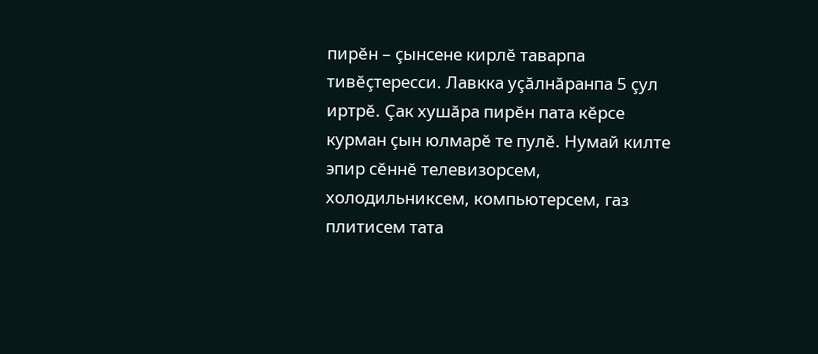пирĕн – çынсене кирлĕ таварпа тивĕçтересси. Лавкка уçăлнăранпа 5 çул иртрĕ. Çак хушăра пирĕн пата кĕрсе курман çын юлмарĕ те пулĕ. Нумай килте эпир сĕннĕ телевизорсем, холодильниксем, компьютерсем, газ плитисем тата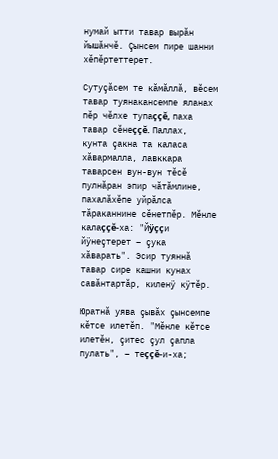нумай ытти тавар вырăн йышăнчĕ. Çынсем пире шанни хĕпĕртеттерет.

Сутуçăсем те кăмăллă, вĕсем тавар туянакансемпе яланах пĕр чĕлхе тупаççĕ, паха тавар сĕнеççĕ. Паллах, кунта çакна та каласа хăвармалла, лавккара таварсен вун-вун тĕсĕ пулнăран эпир чăтăмлине, пахалăхĕпе уйрăлса тăраканнине сĕнетпĕр. Мĕнле калаççĕ-ха: "Йÿççи йÿнеçтерет – çука хăварать". Эсир туяннă тавар сире кашни кунах савăнтартăр, киленÿ кÿтĕр.

Юратнă уява çывăх çынсемпе кĕтсе илетĕп. "Мĕнле кĕтсе илетĕн, çитес çул çапла пулать", – теççĕ-и-ха;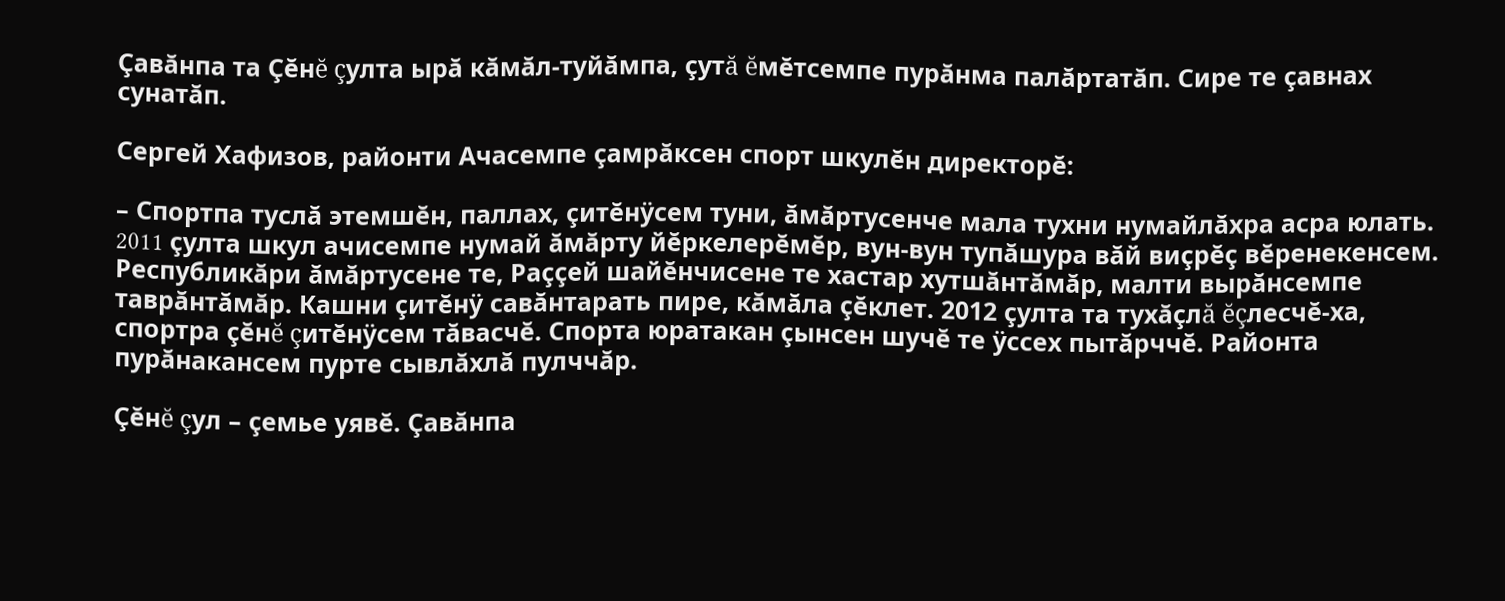Çавăнпа та Çĕнĕ çулта ырă кăмăл-туйăмпа, çутă ĕмĕтсемпе пурăнма палăртатăп. Сире те çавнах сунатăп.

Сергей Хафизов, районти Ачасемпе çамрăксен спорт шкулĕн директорĕ:

– Спортпа туслă этемшĕн, паллах, çитĕнÿсем туни, ăмăртусенче мала тухни нумайлăхра асра юлать. 2011 çулта шкул ачисемпе нумай ăмăрту йĕркелерĕмĕр, вун-вун тупăшура вăй виçрĕç вĕренекенсем. Республикăри ăмăртусене те, Раççей шайĕнчисене те хастар хутшăнтăмăр, малти вырăнсемпе таврăнтăмăр. Кашни çитĕнÿ савăнтарать пире, кăмăла çĕклет. 2012 çулта та тухăçлă ĕçлесчĕ-ха, спортра çĕнĕ çитĕнÿсем тăвасчĕ. Спорта юратакан çынсен шучĕ те ÿссех пытăрччĕ. Районта пурăнакансем пурте сывлăхлă пулччăр.

Çĕнĕ çул – çемье уявĕ. Çавăнпа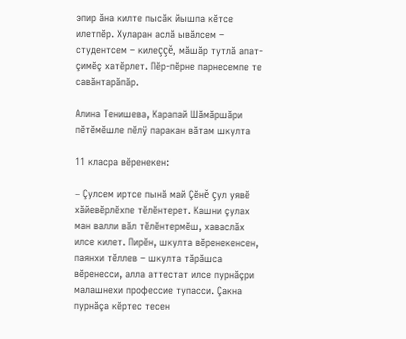эпир ăна килте пысăк йышпа кĕтсе илетпĕр. Хуларан аслă ывăлсем – студентсем – килеççĕ, мăшăр тутлă апат-çимĕç хатĕрлет. Пĕр-пĕрне парнесемпе те савăнтарăпăр.

Алина Тенишева, Карапай Шăмăршăри пĕтĕмĕшле пĕлÿ паракан вăтам шкулта

11 класра вĕренекен:

– Çулсем иртсе пынă май Çĕнĕ çул уявĕ хăйевĕрлĕхпе тĕлĕнтерет. Кашни çулах ман валли вăл тĕлĕнтермĕш, хаваслăх илсе килет. Пирĕн, шкулта вĕренекенсен, паянхи тĕллев – шкулта тăрăшса вĕренесси, алла аттестат илсе пурнăçри малашнехи профессие тупасси. Çакна пурнăçа кĕртес тесен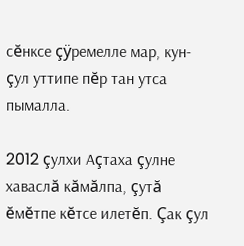сĕнксе çÿремелле мар, кун-çул уттипе пĕр тан утса пымалла.

2012 çулхи Аçтаха çулне хаваслă кăмăлпа, çутă ĕмĕтпе кĕтсе илетĕп. Çак çул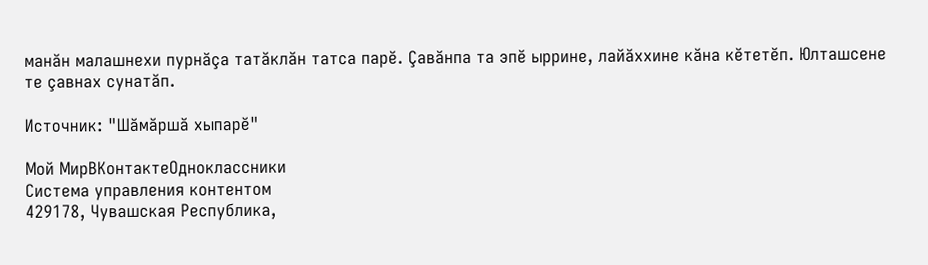манăн малашнехи пурнăçа татăклăн татса парĕ. Çавăнпа та эпĕ ыррине, лайăххине кăна кĕтетĕп. Юлташсене те çавнах сунатăп.

Источник: "Шăмăршă хыпарĕ"

Мой МирВКонтактеОдноклассники
Система управления контентом
429178, Чувашская Республика,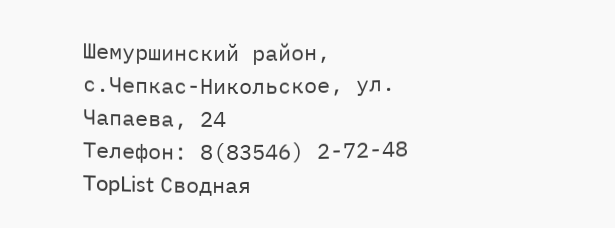Шемуршинский район, с.Чепкас-Никольское, ул. Чапаева, 24
Телефон: 8(83546) 2-72-48
TopList Сводная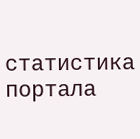статистика портала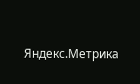Яндекс.Метрика